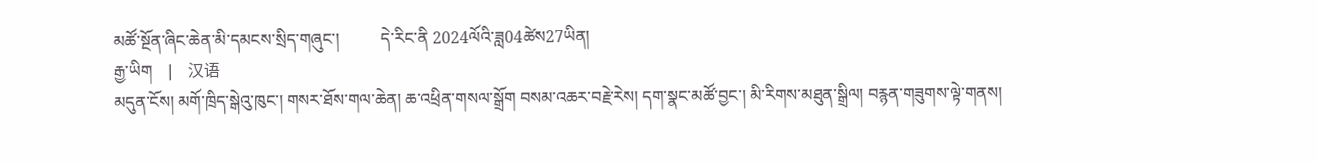མཚོ་སྔོན་ཞིང་ཆེན་མི་དམངས་སྲིད་གཞུང་།          དེ་རིང་ནི 2024ལོའི་ཟླ04ཚེས27ཡིན།
རྒྱ་ཡིག    |    汉语
མདུན་ངོས། མགོ་ཁྲིད་སྒེའུ་ཁུང་། གསར་ཐོས་གལ་ཆེན། ཆ་འཕྲིན་གསལ་སྒྲོག བསམ་འཆར་བརྗེ་རེས། དག་སྣང་མཚོ་བྱང་། མི་རིགས་མཐུན་སྒྲིལ། བརྙན་གཟུགས་ལྟེ་གནས།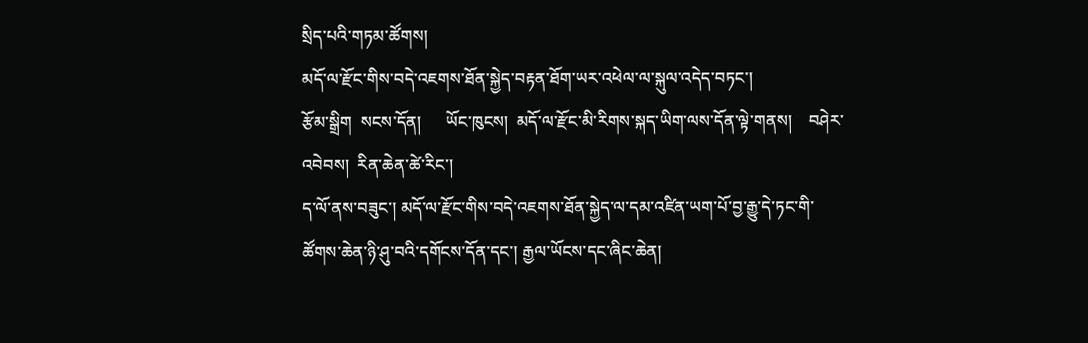སྲིད་པའི་གཏམ་ཚོགས།
མདོ་ལ་རྫོང་གིས་བདེ་འཇགས་ཐོན་སྐྱེད་བརྟན་ཐོག་ཡར་འཕེལ་ལ་སྐུལ་འདེད་བཏང་།
རྩོམ་སྒྲིག  སངས་དོན།      ཡོང་ཁུངས།  མདོ་ལ་རྫོང་མི་རིགས་སྐད་ཡིག་ལས་དོན་ལྟེ་གནས།    བཤེར་འབེབས།  རིན་ཆེན་ཚེ་རིང་།
ད་ལོ་ནས་བཟུང་། མདོ་ལ་རྫོང་གིས་བདེ་འཇགས་ཐོན་སྐྱེད་ལ་དམ་འཛིན་ཡག་པོ་བྱ་རྒྱུ་དེ་ཏང་གི་ཚོགས་ཆེན་ཉི་ཤུ་བའི་དགོངས་དོན་དང་། རྒྱལ་ཡོངས་དང་ཞིང་ཆེན།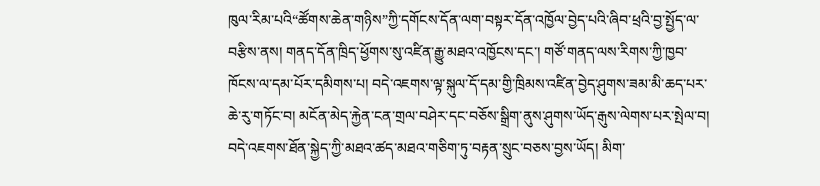ཁུལ་རིམ་པའི“ཚོགས་ཆེན་གཉིས”ཀྱི་དགོངས་དོན་ལག་བསྟར་དོན་འཁྱོལ་བྱེད་པའི་ཞིབ་ཕྲའི་བྱ་སྤྱོད་ལ་བརྩིས་ནས། གནད་དོན་ཁྲིད་ཕྱོགས་སུ་འཛིན་རྒྱུ་མཐའ་འཁྱོངས་དང་། གཙོ་གནད་ལས་རིགས་ཀྱི་ཁྱབ་ཁོངས་ལ་དམ་པོར་དམིགས་པ། བདེ་འཇགས་ལྟ་སྐུལ་དོ་དམ་གྱི་ཁྲིམས་འཛིན་བྱེད་ཤུགས་ཟམ་མི་ཆད་པར་ཆེ་རུ་གཏོང་བ། མངོན་མེད་རྐྱེན་ངན་གྲལ་བཤེར་དང་བཅོས་སྒྲིག་ནུས་ཤུགས་ཡོད་རྒུས་ལེགས་པར་སྤེལ་བ། བདེ་འཇགས་ཐོན་སྐྱེད་ཀྱི་མཐའ་ཚད་མཐའ་གཅིག་ཏུ་བརྟན་སྲུང་བཅས་བྱས་ཡོད། མིག་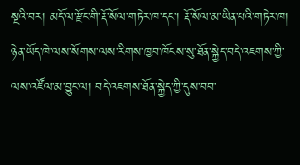སྔའི་བར། མདོ་ལ་རྫོང་གི་རྡོ་སོལ་གཏེར་ཁ་དང་། རྡོ་སོལ་མ་ཡིན་པའི་གཏེར་ཁ། ཉེན་ཡོད་ཁེ་ལས་སོགས་ལས་རིགས་ཁྱབ་ཁོངས་སུ་ཐོན་སྐྱེད་བདེ་འཇགས་ཀྱི་ལས་འཛོལ་མ་བྱུང་ལ། བདེ་འཇགས་ཐོན་སྐྱེད་ཀྱི་དུས་བབ་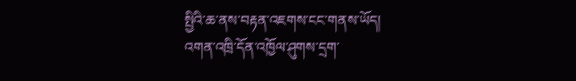སྤྱིའི་ཆ་ནས་བརྟན་འཇགས་ངང་གནས་ཡོད།
འགན་འཁྲི་དོན་འཁྱོལ་ཤུགས་དྲག་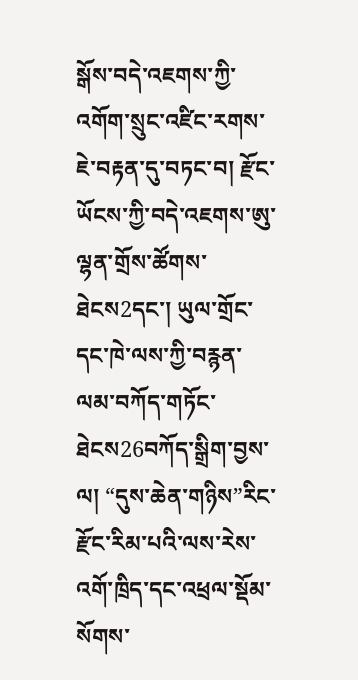སྒོས་བདེ་འཇགས་ཀྱི་འགོག་སྲུང་འཛིང་རགས་ཇེ་བརྟན་དུ་བཏང་བ། རྫོང་ཡོངས་ཀྱི་བདེ་འཇགས་ཨུ་ལྷན་གྲོས་ཚོགས་ཐེངས2དང་། ཡུལ་གྲོང་དང་ཁེ་ལས་ཀྱི་བརྙན་ལམ་བཀོད་གཏོང་ཐེངས26བཀོད་སྒྲིག་བྱས་ལ། “དུས་ཆེན་གཉིས”རིང་རྫོང་རིམ་པའི་ལས་རེས་འགོ་ཁྲིད་དང་འཕྲལ་སྡོམ་སོགས་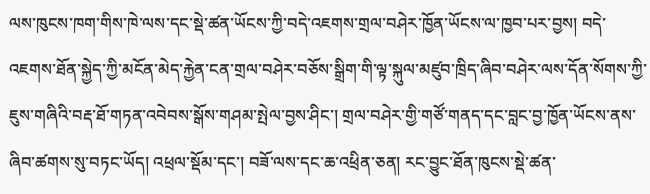ལས་ཁུངས་ཁག་གིས་ཁེ་ལས་དང་སྡེ་ཚན་ཡོངས་ཀྱི་བདེ་འཇགས་གྲལ་བཤེར་ཁྱོན་ཡོངས་ལ་ཁྱབ་པར་བྱས། བདེ་འཇགས་ཐོན་སྐྱེད་ཀྱི་མངོན་མེད་རྐྱེན་ངན་གྲལ་བཤེར་བཅོས་སྒྲིག་གི་ལྟ་སྐུལ་མཛུབ་ཁྲིད་ཞིབ་བཤེར་ལས་དོན་སོགས་ཀྱི་ཇུས་གཞིའི་བརྡ་ཐོ་གཏན་འབེབས་སྒོས་གཤམ་སྤེལ་བྱས་ཤིང་། གྲལ་བཤེར་གྱི་གཙོ་གནད་དང་བླང་བྱ་ཁྱོན་ཡོངས་ནས་ཞིབ་ཚགས་སུ་བཏང་ཡོད། འཕྲལ་སྡོམ་དང་། བཟོ་ལས་དང་ཆ་འཕྲིན་ཅན། རང་བྱུང་ཐོན་ཁུངས་སྡེ་ཚན་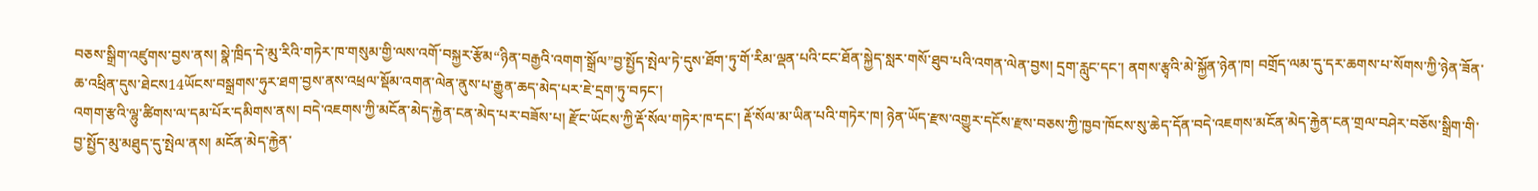བཅས་སྒྲིག་འཛུགས་བྱས་ནས། སྣེ་ཁྲིད་དེ་མུ་རིའི་གཏེར་ཁ་གསུམ་གྱི་ལས་འགོ་བསྐྱར་རྩོམ“ཉིན་བརྒྱའི་འགག་སྒྲོལ”བྱ་སྤྱོད་སྤེལ་ཏེ་དུས་ཐོག་ཏུ་གོ་རིམ་ལྡན་པའི་ངང་ཐོན་སྐྱེད་སླར་གསོ་ཐུབ་པའི་འགན་ལེན་བྱས། དྲག་རླུང་དང་། ནགས་རྩྭའི་མེ་སྐྱོན་ཉེན་ཁ། བགྲོད་ལམ་དུ་དར་ཆགས་པ་སོགས་ཀྱི་ཉེན་ཟོན་ཆ་འཕྲིན་དུས་ཐེངས14ཡོངས་བསྒྲགས་ཧུར་ཐག་བྱས་ནས་འཕྲལ་སྡོམ་འགན་ལེན་ནུས་པ་རྒྱུན་ཆད་མེད་པར་ཇེ་དྲག་ཏུ་བཏང་།
འགག་རྩའི་ལྷུ་ཚིགས་ལ་དམ་པོར་དམིགས་ནས། བདེ་འཇགས་ཀྱི་མངོན་མེད་རྐྱེན་ངན་མེད་པར་བཟོས་པ། རྫོང་ཡོངས་ཀྱི་རྡོ་སོལ་གཏེར་ཁ་དང་། རྡོ་སོལ་མ་ཡིན་པའི་གཏེར་ཁ། ཉེན་ཡོད་རྫས་འགྱུར་དངོས་རྫས་བཅས་ཀྱི་ཁྱབ་ཁོངས་སུ་ཆེད་དོན་བདེ་འཇགས་མངོན་མེད་རྐྱེན་ངན་གྲལ་བཤེར་བཅོས་སྒྲིག་གི་བྱ་སྤྱོད་མུ་མཐུད་དུ་སྤེལ་ནས། མངོན་མེད་རྐྱེན་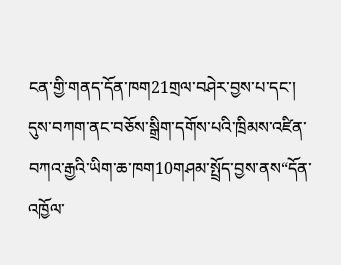ངན་གྱི་གནད་དོན་ཁག21གྲལ་བཤེར་བྱས་པ་དང་། དུས་བཀག་ནང་བཅོས་སྒྲིག་དགོས་པའི་ཁྲིམས་འཛིན་བཀའ་རྒྱའི་ཡིག་ཆ་ཁག10གཤམ་སྤྲོད་བྱས་ནས“དོན་འཁྱོལ་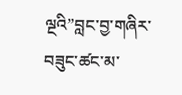ལྔའི”བླང་བྱ་གཞིར་བཟུང་ཚང་མ་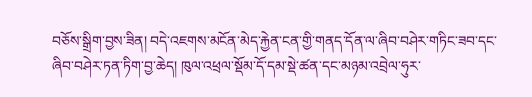བཅོས་སྒྲིག་བྱས་ཟིན། བདེ་འཇགས་མངོན་མེད་རྐྱེན་ངན་གྱི་གནད་དོན་ལ་ཞིབ་བཤེར་གཏིང་ཟབ་དང་ཞིབ་བཤེར་ཏན་ཏིག་བྱ་ཆེད། ཁུལ་འཕྲལ་སྡོམ་དོ་དམ་སྡེ་ཚན་དང་མཉམ་འབྲེལ་ཧུར་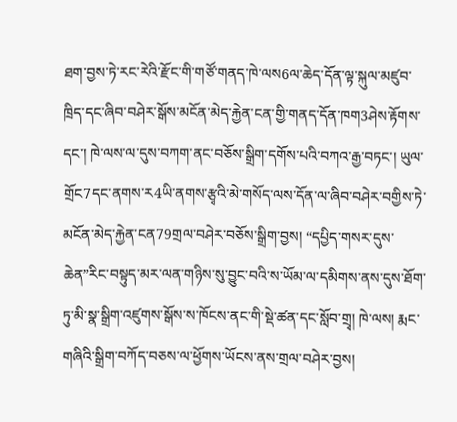ཐག་བྱས་ཏེ་རང་རེའི་རྫོང་གི་གཙོ་གནད་ཁེ་ལས6ལ་ཆེད་དོན་ལྟ་སྐུལ་མཛུབ་ཁྲིད་དང་ཞིབ་བཤེར་སྒོས་མངོན་མེད་རྐྱེན་ངན་གྱི་གནད་དོན་ཁག3ཤེས་རྟོགས་དང་། ཁེ་ལས་ལ་དུས་བཀག་ནང་བཅོས་སྒྲིག་དགོས་པའི་བཀའ་རྒྱ་བཏང་། ཡུལ་གྲོང7དང་ནགས་ར4ཡི་ནགས་རྩྭའི་མེ་གསོད་ལས་དོན་ལ་ཞིབ་བཤེར་བགྱིས་ཏེ་མངོན་མེད་རྐྱེན་ངན79གྲལ་བཤེར་བཅོས་སྒྲིག་བྱས། “དཔྱིད་གསར་དུས་ཆེན”རིང་བསྟུད་མར་ལན་གཉིས་སུ་བྱུང་བའི་ས་ཡོམ་ལ་དམིགས་ནས་དུས་ཐོག་ཏུ་མི་སྣ་སྒྲིག་འཛུགས་སྒོས་ས་ཁོངས་ནང་གི་སྡེ་ཚན་དང་སློབ་གྲྭ། ཁེ་ལས། རྨང་གཞིའི་སྒྲིག་བཀོད་བཅས་ལ་ཕྱོགས་ཡོངས་ནས་གྲལ་བཤེར་བྱས།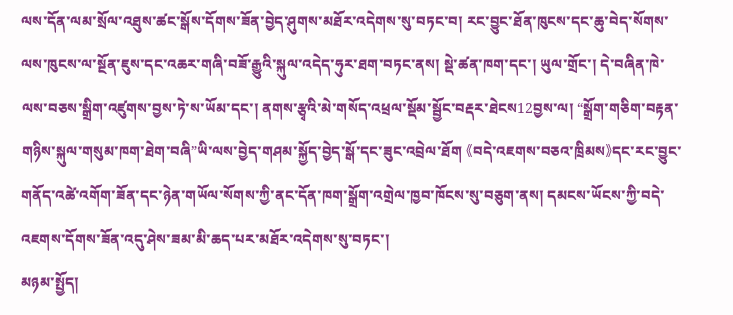ལས་དོན་ལམ་སྲོལ་འཐུས་ཚང་སྒོས་དོགས་ཟོན་བྱེད་ཤུགས་མཐོར་འདེགས་སུ་བཏང་བ། རང་བྱུང་ཐོན་ཁུངས་དང་ཆུ་བེད་སོགས་ལས་ཁུངས་ལ་སྔོན་ཇུས་དང་འཆར་གཞི་བཟོ་རྒྱུའི་སྐུལ་འདེད་ཧུར་ཐག་བཏང་ནས། སྡེ་ཚན་ཁག་དང་། ཡུལ་གྲོང་། དེ་བཞིན་ཁེ་ལས་བཅས་སྒྲིག་འཛུགས་བྱས་ཏེ་ས་ཡོམ་དང་། ནགས་རྩྭའི་མེ་གསོད་འཕྲལ་སྡོམ་སྦྱོང་བརྡར་ཐེངས12བྱས་ལ། “སྒྲོག་གཅིག་བརྟན་གཉིས་སྐུལ་གསུམ་ཁག་ཐེག་བཞི”ཡི་ལས་བྱེད་གཤམ་སྐྱོད་བྱེད་སྒོ་དང་ཟུང་འབྲེལ་ཐོག 《བདེ་འཇགས་བཅའ་ཁྲིམས》དང་རང་བྱུང་གནོད་འཚེ་འགོག་ཟོན་དང་ཉེན་གཡོལ་སོགས་ཀྱི་ནང་དོན་ཁག་སྒྲོག་འགྲེལ་ཁྱབ་ཁོངས་སུ་བཅུག་ནས། དམངས་ཡོངས་ཀྱི་བདེ་འཇགས་དོགས་ཟོན་འདུ་ཤེས་ཟམ་མི་ཆད་པར་མཐོར་འདེགས་སུ་བཏང་།
མཉམ་སྤྱོད།